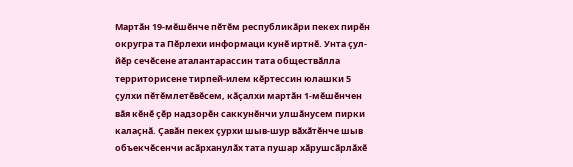Мартӑн 19-мӗшӗнче пӗтӗм республикӑри пекех пирӗн округра та Пӗрлехи информаци кунӗ иртнӗ. Унта ҫул-йӗр сечӗсене аталантарассин тата обществӑлла территорисене тирпей-илем кӗртессин юлашки 5 ҫулхи пӗтӗмлетӗвӗсем, кӑҫалхи мартӑн 1-мӗшӗнчен вӑя кӗнӗ ҫӗр надзорӗн саккунӗнчи улшӑнусем пирки калаҫнӑ. Ҫавӑн пекех ҫурхи шыв-шур вӑхӑтӗнче шыв объекчӗсенчи асӑрханулӑх тата пушар хӑрушсӑрлӑхӗ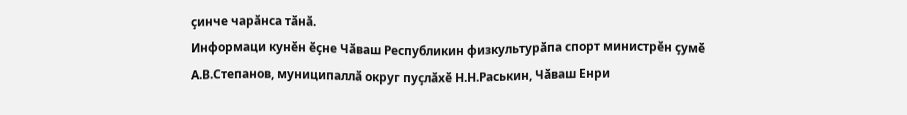ҫинче чарӑнса тӑнӑ.
Информаци кунӗн ӗҫне Чӑваш Республикин физкультурӑпа спорт министрӗн ҫумӗ А.В.Степанов, муниципаллӑ округ пуҫлӑхӗ Н.Н.Раськин, Чӑваш Енри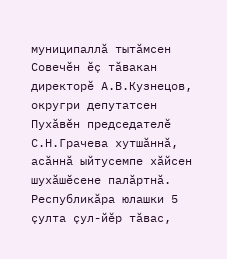муниципаллӑ тытӑмсен Совечӗн ӗҫ тӑвакан директорӗ А.В.Кузнецов, округри депутатсен Пухӑвӗн председателӗ С.Н.Грачева хутшӑннӑ, асӑннӑ ыйтусемпе хӑйсен шухӑшӗсене палӑртнӑ.
Республикӑра юлашки 5 ҫулта ҫул-йӗр тӑвас,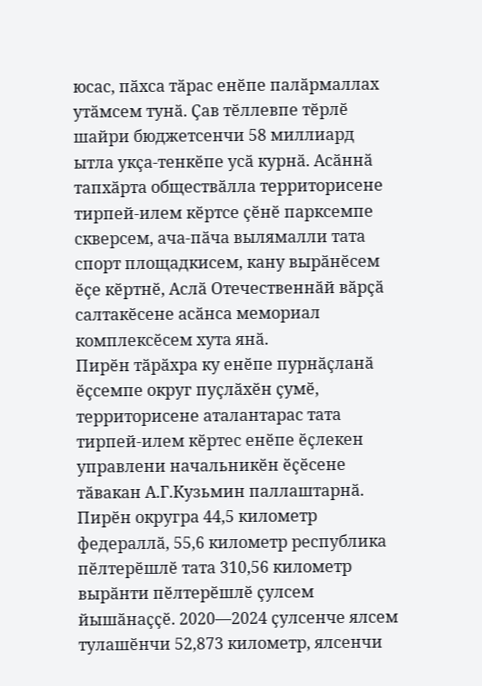юсас, пӑхса тӑрас енӗпе палӑрмаллах утӑмсем тунӑ. Ҫав тӗллевпе тӗрлӗ шайри бюджетсенчи 58 миллиард ытла укҫа-тенкӗпе усӑ курнӑ. Асӑннӑ тапхӑрта обществӑлла территорисене тирпей-илем кӗртсе ҫӗнӗ парксемпе скверсем, ача-пӑча вылямалли тата спорт площадкисем, кану вырӑнӗсем ӗҫе кӗртнӗ, Аслӑ Отечественнӑй вӑрҫӑ салтакӗсене асӑнса мемориал комплексӗсем хута янӑ.
Пирӗн тӑрӑхра ку енӗпе пурнӑҫланӑ ӗҫсемпе округ пуҫлӑхӗн ҫумӗ, территорисене аталантарас тата тирпей-илем кӗртес енӗпе ӗҫлекен управлени начальникӗн ӗҫӗсене тӑвакан А.Г.Кузьмин паллаштарнӑ. Пирӗн округра 44,5 километр федераллӑ, 55,6 километр республика пӗлтерӗшлӗ тата 310,56 километр вырӑнти пӗлтерӗшлӗ ҫулсем йышӑнаҫҫӗ. 2020—2024 ҫулсенче ялсем тулашӗнчи 52,873 километр, ялсенчи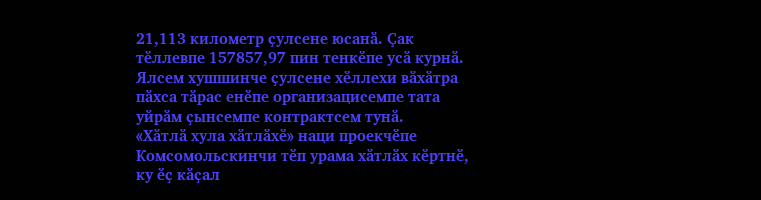21,113 километр ҫулсене юсанӑ. Ҫак тӗллевпе 157857,97 пин тенкӗпе усӑ курнӑ. Ялсем хушшинче ҫулсене хӗллехи вӑхӑтра пӑхса тӑрас енӗпе организацисемпе тата уйрӑм ҫынсемпе контрактсем тунӑ.
«Хӑтлӑ хула хӑтлӑхӗ» наци проекчӗпе Комсомольскинчи тӗп урама хӑтлӑх кӗртнӗ, ку ӗҫ кӑҫал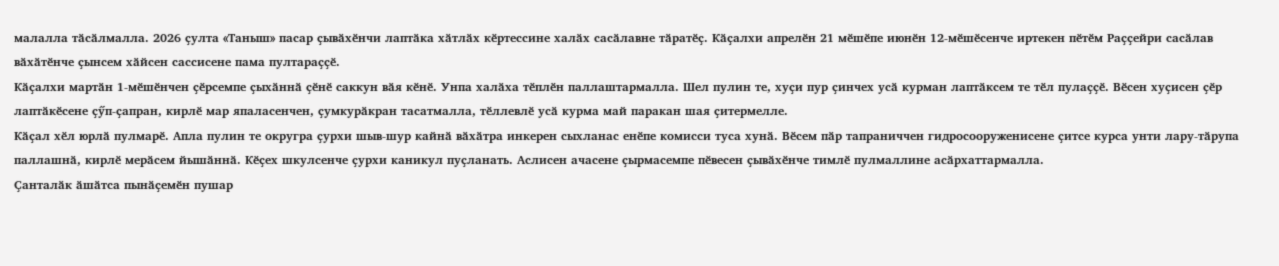малалла тӑсӑлмалла. 2026 ҫулта «Таныш» пасар ҫывӑхӗнчи лаптӑка хӑтлӑх кӗртессине халӑх сасӑлавне тӑратӗҫ. Кӑҫалхи апрелӗн 21 мӗшӗпе июнӗн 12-мӗшӗсенче иртекен пӗтӗм Раҫҫейри сасӑлав вӑхӑтӗнче ҫынсем хӑйсен сассисене пама пултараҫҫӗ.
Кӑҫалхи мартӑн 1-мӗшӗнчен ҫӗрсемпе ҫыхӑннӑ ҫӗнӗ саккун вӑя кӗнӗ. Унпа халӑха тӗплӗн паллаштармалла. Шел пулин те, хуҫи пур ҫинчех усӑ курман лаптӑксем те тӗл пулаҫҫӗ. Вӗсен хуҫисен ҫӗр лаптӑкӗсене ҫӳп-ҫапран, кирлӗ мар япаласенчен, ҫумкурӑкран тасатмалла, тӗллевлӗ усӑ курма май паракан шая ҫитермелле.
Кӑҫал хӗл юрлӑ пулмарӗ. Апла пулин те округра ҫурхи шыв-шур кайнӑ вӑхӑтра инкерен сыхланас енӗпе комисси туса хунӑ. Вӗсем пӑр тапраниччен гидросооруженисене ҫитсе курса унти лару-тӑрупа паллашнӑ, кирлӗ мерӑсем йышӑннӑ. Кӗҫех шкулсенче ҫурхи каникул пуҫланать. Аслисен ачасене ҫырмасемпе пӗвесен ҫывӑхӗнче тимлӗ пулмаллине асӑрхаттармалла.
Ҫанталӑк ӑшӑтса пынӑҫемӗн пушар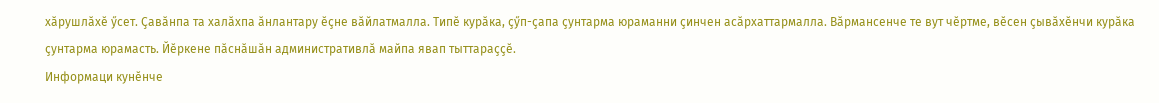хӑрушлӑхӗ ӳсет. Ҫавӑнпа та халӑхпа ӑнлантару ӗҫне вӑйлатмалла. Типӗ курӑка, ҫӳп-ҫапа ҫунтарма юраманни ҫинчен асӑрхаттармалла. Вӑрмансенче те вут чӗртме, вӗсен ҫывӑхӗнчи курӑка ҫунтарма юрамасть. Йӗркене пӑснӑшӑн административлӑ майпа явап тыттараҫҫӗ.
Информаци кунӗнче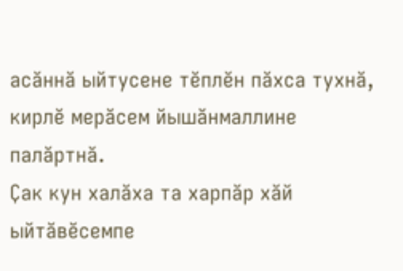асӑннӑ ыйтусене тӗплӗн пӑхса тухнӑ, кирлӗ мерӑсем йышӑнмаллине палӑртнӑ.
Ҫак кун халӑха та харпӑр хӑй ыйтӑвӗсемпе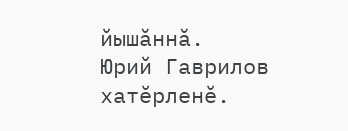йышӑннӑ.
Юрий Гаврилов хатӗрленӗ.